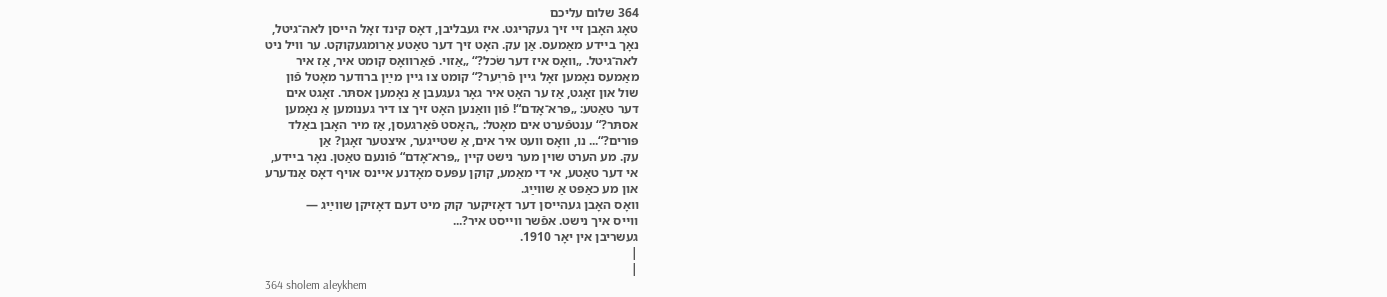364 שלום עליכם
טאָג האָבן זײ זיך געקריגט. איז געבליבן, דאָס קינד זאָל הײסן לאה־גיטל,
נאָך בײדע מאַמעס. אַן עק. האָט זיך דער טאַטע אַרומגעקוקט. ער װיל ניט
לאה־גיטל. „װאָס איז דער שׂכל?“ „אַזױ. פֿאַרװאָס קומט איר, אַז איר
מאַמעס נאָמען זאָל גײן פֿריִער?“ קומט צו גײן מײַן ברודער מאָטל פֿון
שול און זאָגט, אַז ער האָט איר גאָר געגעבן אַ נאָמען אסתּר. זאָגט אים
דער טאַטע: „פּרא־אָדם“! פֿון װאַנען האָט זיך צו דיר גענומען אַ נאָמען
אסתּר?“ ענטפֿערט אים מאָטל: „האָסט פֿאַרגעסן, אַז מיר האָבן באַלד
פּורים?“... נו, װאָס װעט איר אים, אַ שטײגער, איצטער זאָגן? אַן
עק. מע הערט שױן מער נישט קײן „פּרא־אָדם“ פֿונעם טאַטן. נאָר בײדע,
אי דער טאַטע, אי די מאַמע, קוקן עפּעס מאָדנע אײנס אױף דאָס אַנדערע
און מע כאַפּט אַ שװײַג.
װאָס האָבן געהײסן דער דאָזיקער קוק מיט דעם דאָזיקן שװײַג ―
װײס איך נישט. אפֿשר װײסט איר?...
געשריבן אין יאָר 1910.
|
|
364 sholem aleykhem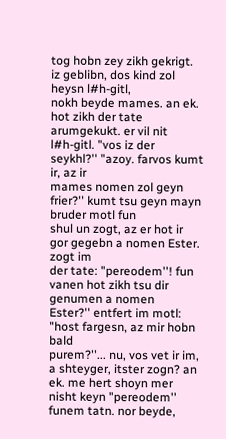tog hobn zey zikh gekrigt. iz geblibn, dos kind zol heysn l#h-gitl,
nokh beyde mames. an ek. hot zikh der tate arumgekukt. er vil nit
l#h-gitl. "vos iz der seykhl?'' "azoy. farvos kumt ir, az ir
mames nomen zol geyn frier?'' kumt tsu geyn mayn bruder motl fun
shul un zogt, az er hot ir gor gegebn a nomen Ester. zogt im
der tate: "pereodem''! fun vanen hot zikh tsu dir genumen a nomen
Ester?'' entfert im motl: "host fargesn, az mir hobn bald
purem?''... nu, vos vet ir im, a shteyger, itster zogn? an
ek. me hert shoyn mer nisht keyn "pereodem'' funem tatn. nor beyde,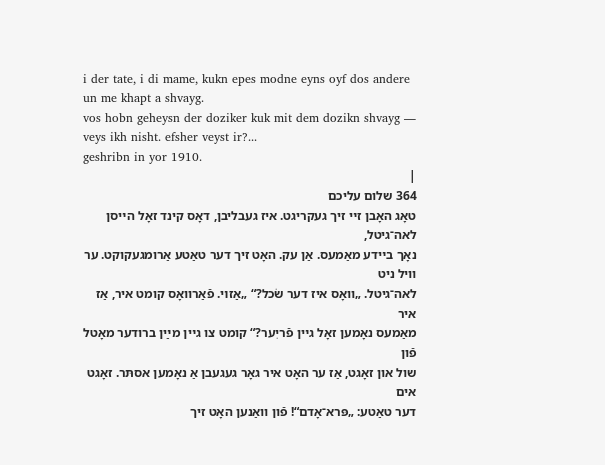i der tate, i di mame, kukn epes modne eyns oyf dos andere
un me khapt a shvayg.
vos hobn geheysn der doziker kuk mit dem dozikn shvayg ―
veys ikh nisht. efsher veyst ir?...
geshribn in yor 1910.
|
364 שלום עליכם
טאָג האָבן זײ זיך געקריגט. איז געבליבן, דאָס קינד זאָל הײסן לאה־גיטל,
נאָך בײדע מאַמעס. אַן עק. האָט זיך דער טאַטע אַרומגעקוקט. ער װיל ניט
לאה־גיטל. „װאָס איז דער שׂכל?“ „אַזױ. פֿאַרװאָס קומט איר, אַז איר
מאַמעס נאָמען זאָל גײן פֿריִער?“ קומט צו גײן מײַן ברודער מאָטל פֿון
שול און זאָגט, אַז ער האָט איר גאָר געגעבן אַ נאָמען אסתּר. זאָגט אים
דער טאַטע: „פּרא־אָדם“! פֿון װאַנען האָט זיך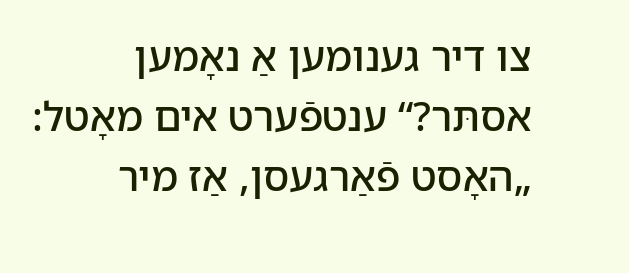צו דיר גענומען אַ נאָמען
אסתּר?“ ענטפֿערט אים מאָטל: „האָסט פֿאַרגעסן, אַז מיר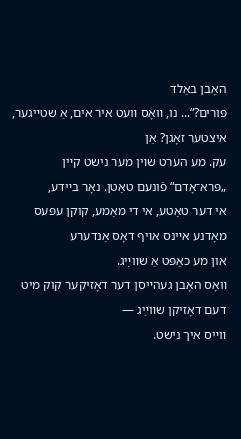האָבן באַלד
פּורים?“... נו, װאָס װעט איר אים, אַ שטײגער, איצטער זאָגן? אַן
עק. מע הערט שױן מער נישט קײן „פּרא־אָדם“ פֿונעם טאַטן. נאָר בײדע,
אי דער טאַטע, אי די מאַמע, קוקן עפּעס מאָדנע אײנס אױף דאָס אַנדערע
און מע כאַפּט אַ שװײַג.
װאָס האָבן געהײסן דער דאָזיקער קוק מיט דעם דאָזיקן שװײַג ―
װײס איך נישט.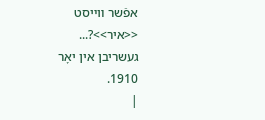אפֿשר װײסט <<איר>>?...
געשריבן אין יאָר 1910.
|